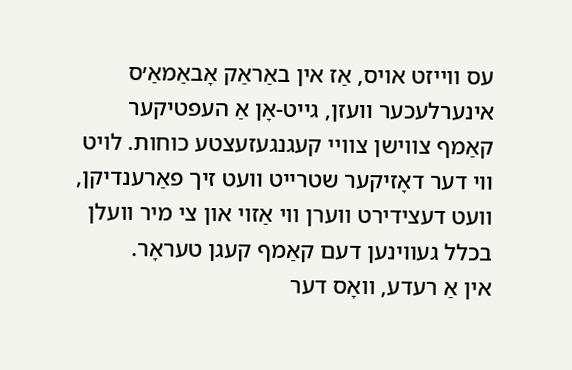עס ווייזט אויס, אַז אין באַראַק אָבאַמאַ׳ס אינערלעכער וועזן, גייט-אָן אַ העפטיקער קאַמף צווישן צוויי קעגנגעזעצטע כוחות. לויט ווי דער דאָזיקער שטרייט וועט זיך פאַרענדיקן, וועט דעצידירט ווערן ווי אַזוי און צי מיר וועלן בכלל געווינען דעם קאַמף קעגן טעראָר.
אין אַ רעדע, וואָס דער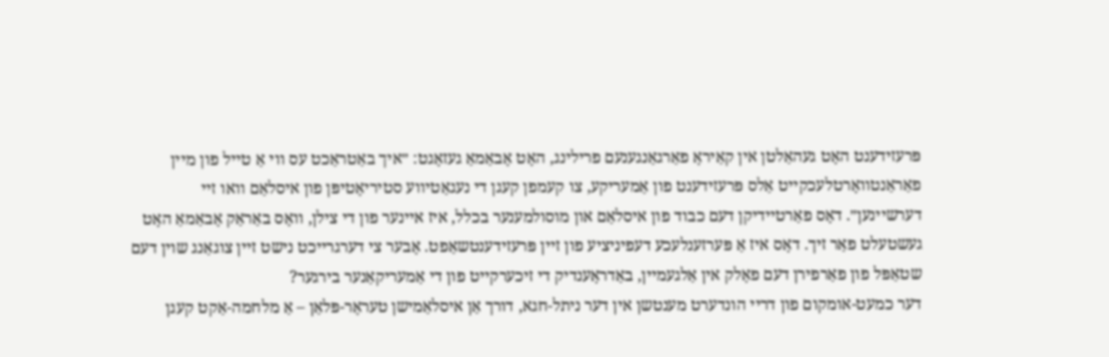פּרעזידענט האָט געהאַלטן אין קאַיראָ פאַרגאַנגענעם פרילינג, האָט אָבאַמאַ געזאָגט: ״איך באַטראַכט עס ווי אַ טייל פון מיין פאַראַנטוואָרטלעכקייט אַלס פּרעזידענט פון אַמעריקע, צו קעמפן קעגן די נעגאַטיווע סטיריאָטיפּן פון איסלאַם וואו זיי דערשיינען״. דאָס פאַרטיידיקן דעם כבוד פון איסלאַם און מוסולמענער בכלל, איז איינער פון די צילן, וואָס באַראַק אָבאַמאַ האָט געשטעלט פאַר זיך. דאָס איז אַ פּערזענלעכע דעפיניציע פון זיין פּרעזידענטשאַפט. אָבער צי דערגרייכט נישט זיין צוגאַנג שוין דעם שטאַפּל פון פאַרפירן דעם פאָלק אין אַלגעמיין, באַדראָענדיק די זיכערקייט פון די אַמעריקאַנער בירגער?
דער כמעט-אומקום פון דריי הונדערט מענטשן אין דער ניתל-חגא, דורך אַן איסלאַמישן טעראָר-פּלאַן – אַ מלחמה-אַקט קעגן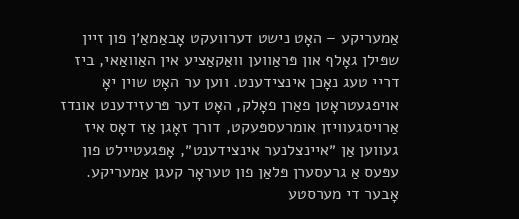אַמעריקע – האָט נישט דערוועקט אָבאַמאַ׳ן פון זיין שפּילן גאָלף און פּראַווען וואַקאַציע אין האַוואַאי, ביז דריי טעג נאָכן אינצידענט. ווען ער האָט שוין יאָ אויפגעטראָטן פאַרן פאָלק, האָט דער פּרעזידענט אונדז אַרויסגעוויזן אומרעספּעקט, דורך זאָגן אַז דאָס איז געווען אַן ״איינצלנער אינצידענט״, אָפּגעטיילט פון עפּעס אַ גרעסערן פּלאַן פון טעראָר קעגן אַמעריקע. אָבער די מערסטע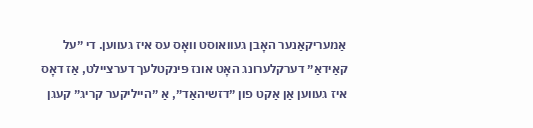אַמעריקאַנער האָבן געוואוסט וואָס עס איז געווען. די ״על קאַידאַ״ דערקלערונג האָט אונז פּינקטלעך דערציילט, אַז דאָס איז געווען אַן אַקט פון ״דזשיהאַד״, אַ ״הייליקער קריג״ קעגן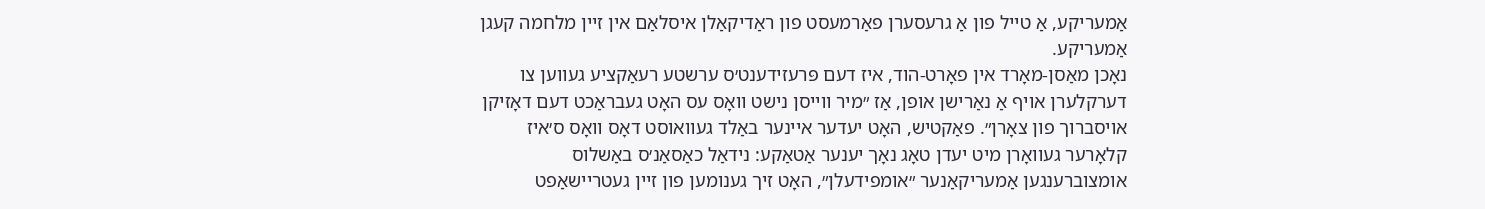אַמעריקע, אַ טייל פון אַ גרעסערן פאַרמעסט פון ראַדיקאַלן איסלאַם אין זיין מלחמה קעגן אַמעריקע.
נאָכן מאַסן-מאָרד אין פאָרט-הוד, איז דעם פּרעזידענט׳ס ערשטע רעאַקציע געווען צו דערקלערן אויף אַ נאַרישן אופן, אַז ״מיר ווייסן נישט וואָס עס האָט געבראַכט דעם דאָזיקן אויסברוך פון צאָרן״. פאַקטיש, האָט יעדער איינער באַלד געוואוסט דאָס וואָס ס׳איז קלאָרער געוואָרן מיט יעדן טאָג נאָך יענער אַטאַקע: נידאַל כאַסאַנ׳ס באַשלוס אומצוברענגען אַמעריקאַנער ״אומפידעלן״, האָט זיך גענומען פון זיין געטריישאַפט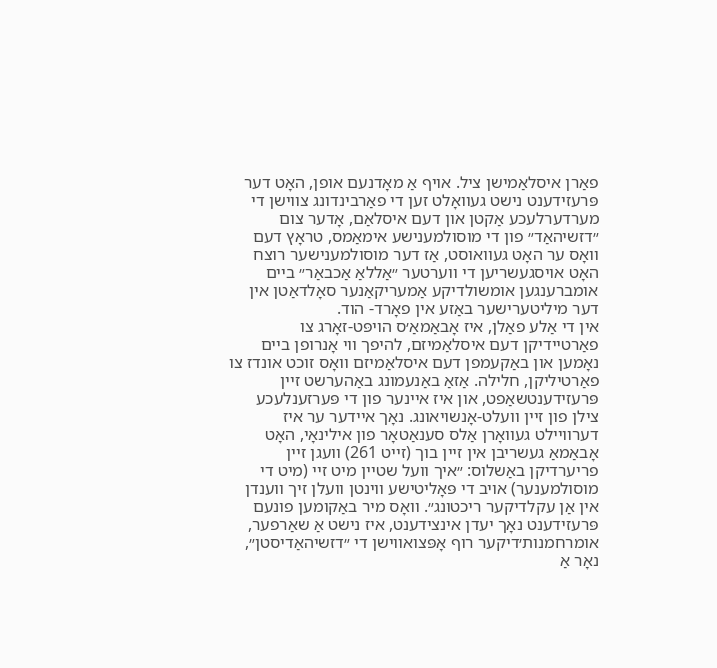פאַרן איסלאַמישן ציל. אויף אַ מאָדנעם אופן, האָט דער פּרעזידענט נישט געוואָלט זען די פאַרבינדונג צווישן די מערדערלעכע אַקטן און דעם איסלאַם, אָדער צום ״דזשיהאַד״ פון די מוסולמענישע אימאַמס, טראָץ דעם וואָס ער האָט געוואוסט, אַז דער מוסולמענישער רוצח האָט אויסגעשריען די ווערטער ״אַללאַ אַכבאַר״ ביים אומברענגען אומשולדיקע אַמעריקאַנער סאָלדאַטן אין דער מיליטערישער באַזע אין פאָרד- הוד.
אין די אַלע פאַלן, איז אָבאַמאַ׳ס הויפּט-זאָרג צו פאַרטיידיקן דעם איסלאַמיזם, להיפך ווי אָנרופן ביים נאָמען און באַקעמפן דעם איסלאַמיזם וואָס זוכט אונדז צו פאַרטיליקן, חלילה. אַזאַ באַנעמונג באַהערשט זיין פּרעזידענטשאַפט, און איז איינער פון די פּערזענלעכע צילן פון זיין וועלט-אָנשויאונג. נאָך איידער ער איז דערוויילט געוואָרן אַלס סענאַטאָר פון אילינאָי, האָט אָבאַמאַ געשריבן אין זיין בוך (זייט 261) וועגן זיין פריערדיקן באַשלוס: ״איך וועל שטיין מיט זיי (מיט די מוסולמענער) אויב די פּאָליטישע ווינטן וועלן זיך ווענדן אין אַן עקלדיקער ריכטונג״. וואָס מיר באַקומען פונעם פּרעזידענט נאָך יעדן אינצידענט, איז נישט אַ שאַרפער, אומרחמנות׳דיקער רוף אָפּצואווישן די ״דזשיהאַדיסטן״, נאָר אַ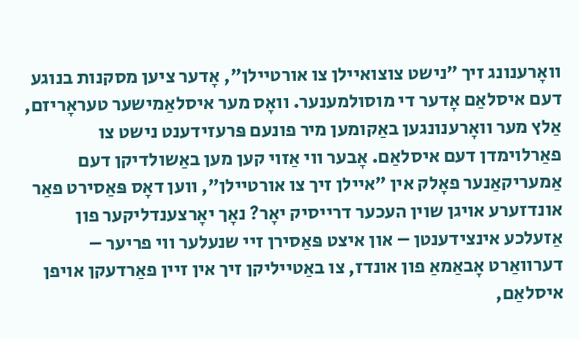וואָרענונג זיך ״נישט צוצואיילן צו אורטיילן״, אָדער ציען מסקנות בנוגע דעם איסלאַם אָדער די מוסולמענער. וואָס מער איסלאַמישער טעראָריזם, אַלץ מער וואָרענונגען באַקומען מיר פונעם פּרעזידענט נישט צו פאַרלוימדן דעם איסלאַם. אָבער ווי אַזוי קען מען באַשולדיקן דעם אַמעריקאַנער פאָלק אין ״איילן זיך צו אורטיילן״, ווען דאָס פּאַסירט פאַר אונדזערע אויגן שוין העכער דרייסיק יאָר? נאָך יאָרצענדליקער פון אַזעלכע אינצידענטן – און איצט פּאַסירן זיי שנעלער ווי פריער – דערוואַרט אָבאַמאַ פון אונדז, צו באַטייליקן זיך אין זיין פאַרדעקן אויפן איסלאַם,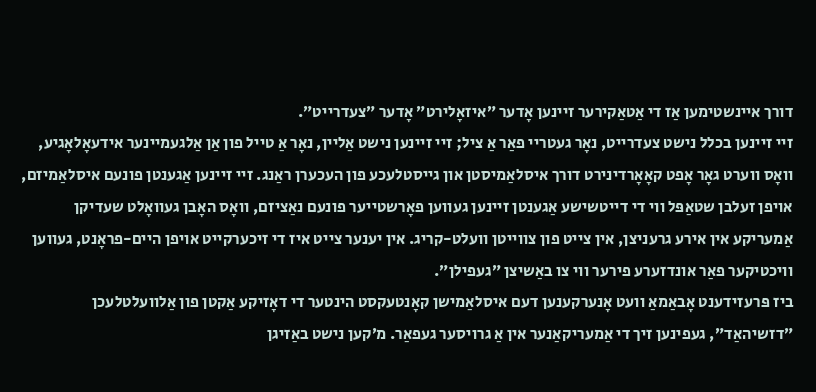דורך איינשטימען אַז די אַטאַקירער זיינען אָדער ״איזאָלירט״ אָדער ״צעדרייט״.
זיי זיינען בכלל נישט צעדרייט, נאָר געטריי פאַר אַ ציל; זיי זיינען נישט אַליין, נאָר אַ טייל פון אַן אַלגעמיינער אידעאָלאָגיע, וואָס ווערט גאָר אָפט קאָאָרדינירט דורך איסלאַמיסטן און גייסטלעכע פון העכערן ראַנג. זיי זיינען אַגענטן פונעם איסלאַמיזם, אויפן זעלבן שטאַפּל ווי די דייטשישע אַגענטן זיינען געווען פאָרשטייער פונעם נאַציזם, וואָס האָבן געוואָלט שעדיקן אַמעריקע אין אירע גרעניצן, אין צייט פון צווייטן וועלט-קריג. אין יענער צייט איז די זיכערקייט אויפן היים-פראָנט, געווען וויכטיקער פאַר אונדזערע פירער ווי צו באַשיצן ״געפילן״.
ביז פּרעזידענט אָבאַמאַ וועט אָנערקענען דעם איסלאַמישן קאָנטעקסט הינטער די דאָזיקע אַקטן פון אַלוועלטלעכן ״דזשיהאַד״, געפינען זיך די אַמעריקאַנער אין אַ גרויסער געפאַר. מ׳קען נישט באַזיגן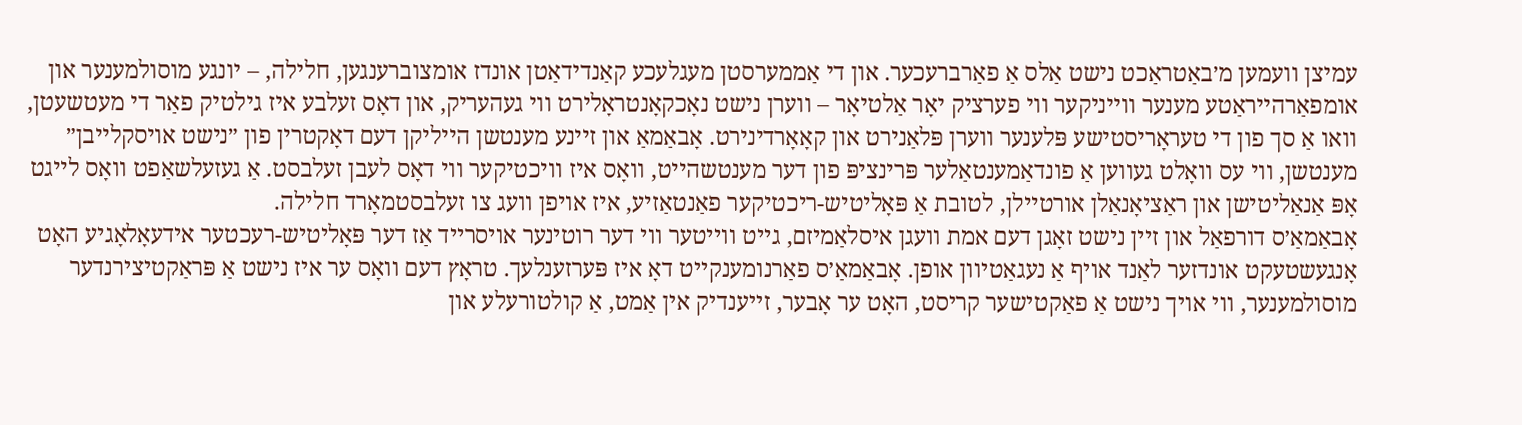עמיצן וועמען מ׳באַטראַכט נישט אַלס אַ פאַרברעכער. און די אַממערסטן מעגלעכע קאַנדידאַטן אונדז אומצוברענגען, חלילה, – יונגע מוסולמענער און אומפאַרהייראַטע מענער ווייניקער ווי פערציק יאָר אַלטיאָר – ווערן נישט נאָכקאָנטראָלירט ווי געהעריק, און דאָס זעלבע איז גילטיק פאַר די מעטשעטן, וואו אַ סך פון די טעראָריסטישע פּלענער ווערן פּלאַנירט און קאָאָרדינירט. אָבאַמאַ און זיינע מענטשן הייליקן דעם דאָקטרין פון ״נישט אויסקלייבן״ מענטשן, ווי עס וואָלט געווען אַ פונדאַמענטאַלער פּרינציפּ פון דער מענטשהייט, וואָס איז וויכטיקער ווי דאָס לעבן זעלבסט. אַ געזעלשאַפט וואָס לייגט אָפּ אַנאַליטישן און ראַציאָנאַלן אורטיילן, לטובת אַ פּאָליטיש-ריכטיקער פאַנטאַזיע, איז אויפן וועג צו זעלבסטמאָרד חלילה.
אָבאַמאַ׳ס דורפאַל און זיין נישט זאָגן דעם אמת וועגן איסלאַמיזם, גייט ווייטער ווי דער רוטינער אויסרייד אַז דער פּאָליטיש-רעכטער אידעאָלאָגיע האָט אָנגעשטעקט אונדזער לאַנד אויף אַ נעגאַטיוון אופן. אָבאַמאַ׳ס פאַרנומענקייט דאָ איז פּערזענלעך. טראָץ דעם וואָס ער איז נישט אַ פּראַקטיצירנדער מוסולמענער, ווי אויך נישט אַ פאַקטישער קריסט, האָט ער אָבער, זייענדיק אין אַמט, אַ קולטורעלע און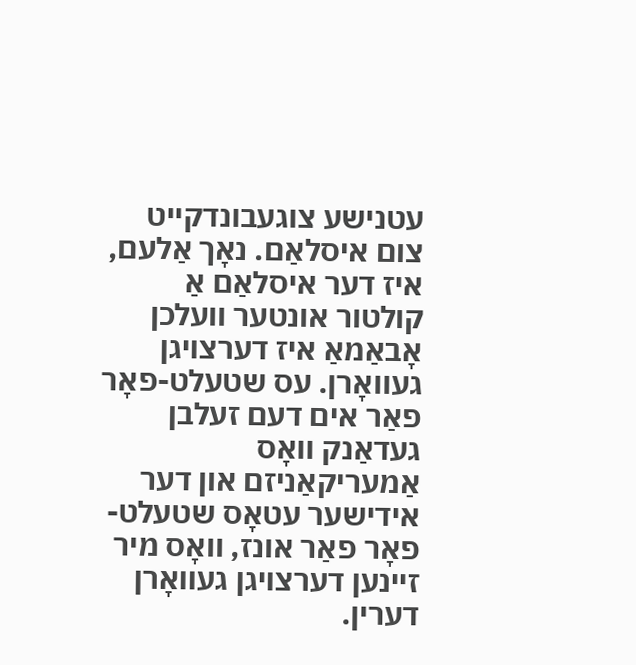עטנישע צוגעבונדקייט צום איסלאַם. נאָך אַלעם, איז דער איסלאַם אַ קולטור אונטער וועלכן אָבאַמאַ איז דערצויגן געוואָרן. עס שטעלט-פאָר פאַר אים דעם זעלבן געדאַנק וואָס אַמעריקאַניזם און דער אידישער עטאָס שטעלט-פאָר פאַר אונז, וואָס מיר זיינען דערצויגן געוואָרן דערין.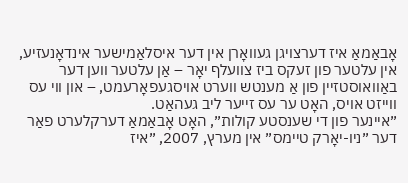אָבאַמאַ איז דערצויגן געוואָרן אין דער איסלאַמישער אינדאָנעזיע, אין עלטער פון זעקס ביז צוועלף יאָר – אַן עלטער ווען דער באַוואוסטזיין פון אַ מענטש ווערט אויסגעפאָרעמט, – און ווי עס ווייזט אויס, האָט ער עס זייער ליב געהאַט.
״איינער פון די שענסטע קולות״, האָט אָבאַמאַ דערקלערט פאַר דער ״ניו-יאָרק טיימס״ אין מערץ, 2007, ״איז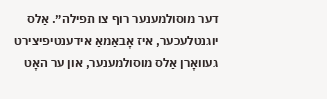דער מוסולמענער רוף צו תפילה״. אַלס יוגנטלעכער, איז אָבאַמאַ אידענטיפיצירט געוואָרן אַלס מוסולמענער, און ער האָט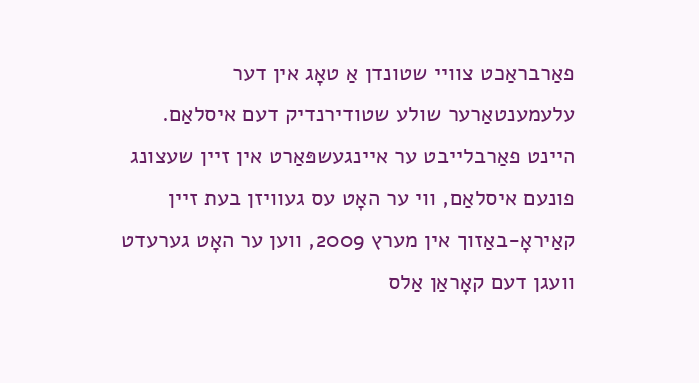פאַרבראַכט צוויי שטונדן אַ טאָג אין דער עלעמענטאַרער שולע שטודירנדיק דעם איסלאַם. היינט פאַרבלייבט ער איינגעשפּאַרט אין זיין שעצונג פונעם איסלאַם, ווי ער האָט עס געוויזן בעת זיין קאַיראָ-באַזוך אין מערץ 2009, ווען ער האָט גערעדט וועגן דעם קאָראַן אַלס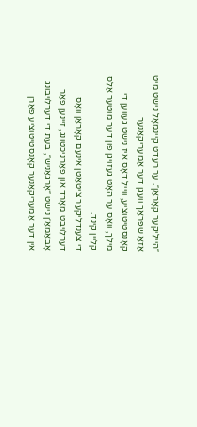״הייליקער קאָראַן״. ער רעדט קיינמאָל נישט מיט אַזאַ שפּראַך וועגן דער אַמעריקאַנער קאָנסטיטוציע, ווייל דאָס איז נישט געווען די מילך, וואָס ער האָט געזויגן פון דער מוטער אַלס קליין קינד.
די צענדליקער ציטאַטן אינעם קאָראַן וואָס דערלויבט מאָרד און פאַרניכטונג, זיינען פאַר אָבאַמאַ׳ן נישט ״אָרגאַניש״, בעת די דערלויבונג אין דער אַמעריקאַנער קאָנסטיטוציע פאַרן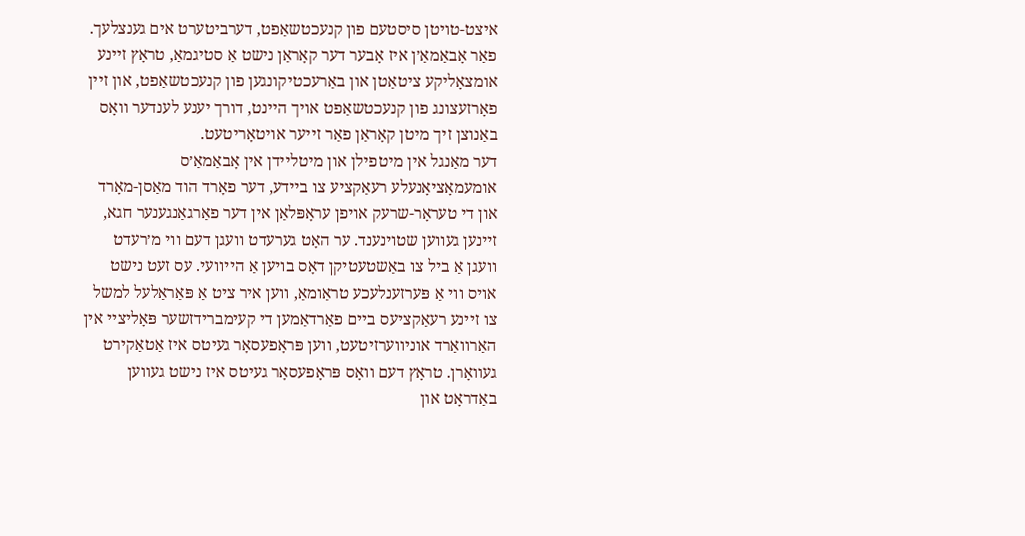איצט-טויטן סיסטעם פון קנעכטשאַפט, דערביטערט אים גענצלעך. פאַר אָבאַמאַ׳ן איז אָבער דער קאָראַן נישט אַ סטיגמאַ, טראָץ זיינע אומצאָליקע ציטאַטן און באַרעכטיקונגען פון קנעכטשאַפט, און זיין פאָרזעצונג פון קנעכטשאַפט אויך היינט, דורך יענע לענדער וואָס באַנוצן זיך מיטן קאָראַן פאַר זייער אויטאָריטעט.
דער מאַנגל אין מיטפילן און מיטליידן אין אָבאַמאַ׳ס אומעמאָציאָנעלע רעאַקציע צו ביידע, דער פאָרד הוד מאַסן-מאָרד און די טעראָר-שרעק אויפן עראָפּלאַן אין דער פאַרגאַנגענער חגא, זיינען געווען שטוינענד. ער האָט גערעדט וועגן דעם ווי מ׳רעדט וועגן אַ ביל צו באַשטעטיקן דאָס בויען אַ הייוועי. עס זעט נישט אויס ווי אַ פּערזענלעכע טראַומאַ, ווען איר ציט אַ פּאַראַלעל למשל צו זיינע רעאַקציעס ביים פאַרדאַמען די קעימברידזשער פּאָליציי אין האַרוואַרד אוניווערזיטעט, ווען פּראָפעסאָר געיטס איז אַטאַקירט געוואָרן. טראָץ דעם וואָס פּראָפעסאָר געיטס איז נישט געווען באַדראָט און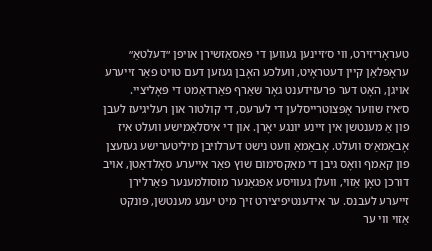טעראָריזירט, ווי ס׳זיינען געווען די פּאַסאַזשירן אויפן ״דעלטאַ״ עראָפּלאַן קיין דעטראָיט, וועלכע האָבן געזען דעם טויט פאַר זייערע אויגן, האָט דער פרעזידענט גאָר שאַרף פאַרדאַמט די פּאָליציי.
ס׳איז שווער אָפּצוטרייסלען די לערעס, די קולטור און רעליגיעז לעבן פון אַ מענטשן אין זיינע יונגע יאָרן. און די איסלאַמישע וועלט איז אָבאַמאַ׳ס וועלט. אָבאַמאַ וועט נישט דערלויבן מיליטערישע געזעצן פון קאַמף וואָס גיבן די מאַקסימום שוץ פאַר אייערע סאָלדאַטן, אויב דורכן טאָן אַזוי, וועלן געוויסע אַפגאַנער מוסולמענער פאַרלירן זייערע לעבנס. ער אידענטיפיצירט זיך מיט יענע מענטשן, פּונקט אַזוי ווי ער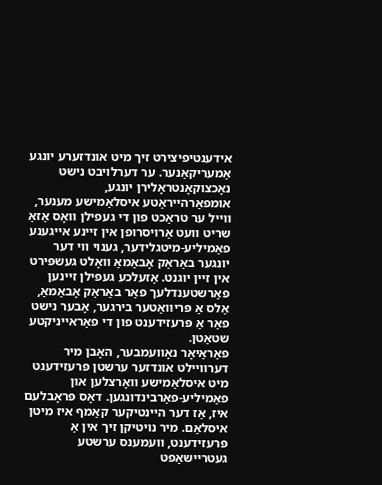אידענטיפיצירט זיך מיט אונדזערע יונגע אַמעריקאַנער. ער דערלויבט נישט נאָכצוקאָנטראָלירן יונגע, אומפאַרהייראַטע איסלאַמישע מענער, ווייל ער טראַכט פון די געפילן וואָס אַזאַ שריט וועט אַרויסרופן אין זיינע אייגענע פאַמיליע-מיטגלידער, גענוי ווי דער יונגער באַראַק אָבאַמאַ וואָלט געשפּירט אין זיין יוגנט. אַזעלכע געפילן זיינען פאַרשטענדלעך פאַר באַראַק אָבאַמאַ, אַלס אַ פּריוואַטער בירגער, אָבער נישט פאַר אַ פּרעזידענט פון די פאַראייניקטע שטאַטן.
פאַראַיאָר נאָוועמבער, האָבן מיר דערוויילט אונדזער ערשטן פּרעזידענט מיט איסלאַמישע וואָרצלען און פאַמיליע-פאַרבינדונגען. דאָס פּראָבלעם איז, אַז דער היינטיקער קאַמף איז מיטן איסלאַם. מיר נויטיקן זיך אין אַ פּרעזידענט, וועמענס ערשטע געטריישאַפט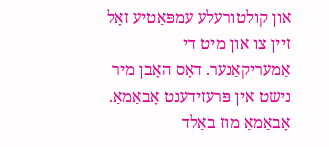און קולטורעלע עמפּאַטיע זאָל זיין צו און מיט די אַמעריקאַנער. דאָס האָבן מיר נישט אין פּרעזידענט אָבאַמאַ. אָבאַמאַ מוז באַלד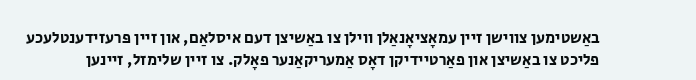באַשטימען צווישן זיין עמאָציאָנאַלן ווילן צו באַשיצן דעם איסלאַם, און זיין פּרעזידענטלעכע פליכט צו באַשיצן און פאַרטיידיקן דאָס אַמעריקאַנער פאָלק. צו זיין שלימזל, זיינען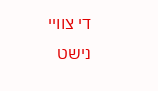די צוויי נישט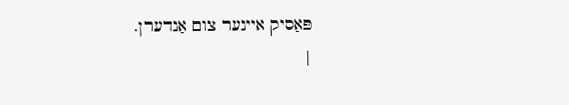פּאַסיק איינער צום אַנדערן.
|